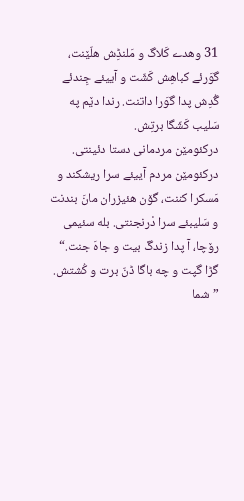31 وهدے کَلاگ و مَلنڈِش هلّێنت، گوَرئے کباهِش کَشّت و آییئے جِندئے گُدِش پدا گوَرا داتنت. رندا دێم په سَلیب کَشّگا برتِش.
درکئومێن مردمانی دستا دئینتی. درکئومێن مردم آییئے سرا ریشکند و مَسکرا کننت، گۆن هئیزران مانَ بندنت و سَلیبئے سرا دْرنجنتی. بله سئیمی رۆچا، آ پدا زندگَ بیت و جاهَ جنت.“
گڑا گپت و چه باگا ڈنّ برت و کُشتش.
”شما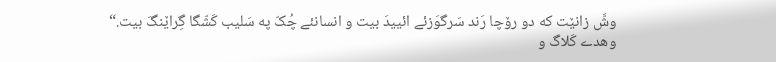وشَّ زانێت که دو رۆچا رَند سَرگوَزئے ائییدَ بیت و انسانئے چُکّ په سَلیب کَشّگا گِراێنگَ بیت.“
وهدے کَلاگ و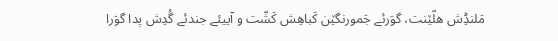مَلنڈِش هلّێنت، گوَرئے جَمورنگێن کَباهِش کَشّت و آییئے جندئے گُدِش پدا گوَرا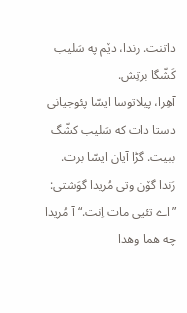داتنت. رندا، دێم په سَلیب کَشّگا برتِش.
آهِرا، پیلاتوسا ایسّا پئوجیانی دستا دات که سَلیب کشّگ ببیت. گڑا آیان ایسّا برت.
رَندا گۆن وتی مُریدا گوَشتی: ”اے تئیی مات اِنت.“ آ مُریدا چه هما وهدا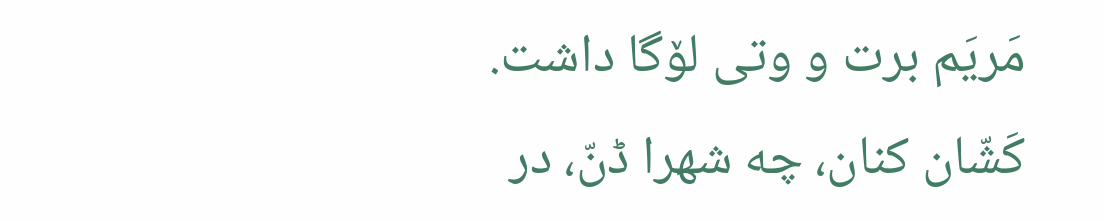مَریَم برت و وتی لۆگا داشت.
کَشّان کنان، چه شهرا ڈنّ، در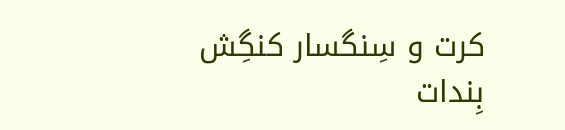کرت و سِنگسار کنگِش بِندات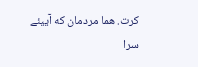کرت. هما مردمان که آییئے سرا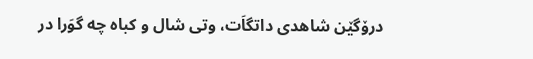درۆگێن شاهدی داتگاَت، وتی شال و کباه چه گوَرا در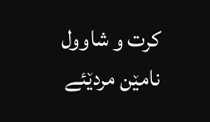کرت و شاوول نامێن مردێئے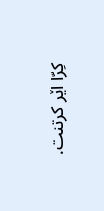کِرّا اێر کرتنت.